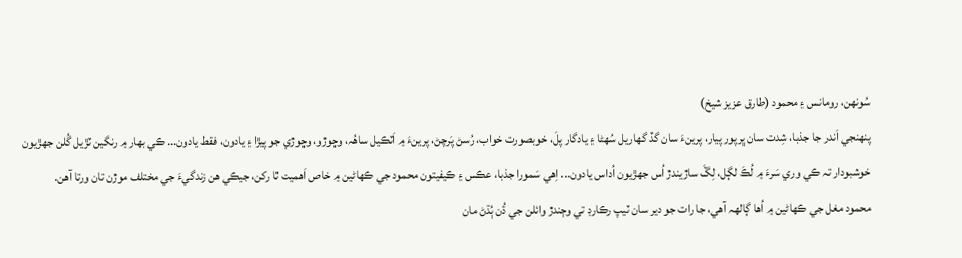سُونھن، رومانس ۽ محمود (طارق عزيز شيخ)
پنھنجي اَندر جا جذبا، شِدت سان ڀرپور پيار، پرينءَ سان گڏ گهاريل سُھڻا ۽ يادگار پلَ، خوبصورت خواب، رُسڻ پَرچڻ، پرينءَ ۾ اَٽڪيل ساهُہ، وڇوڙو، وڇوڙي جو پيڙا ۽ يادون، فقط يادون... ڪي بھار ۾ رنگين ٽڙيل گُلن جھڙيون خوشبودار تہ ڪي وري سَرءَ ۾ لُڪَ لڳل، لِڱَ ساڙيندڙ اُس جھڙيون اُداس يادون... اِهي سَمورا جذبا، عڪس ۽ ڪيفيتون محمود جي ڪھاڻين ۾ خاص اَهميت ٿا رکن، جيڪي هن زندگيءَ جي مختلف موڙن تان ورتا آهن.
محمود مغل جي ڪھاڻين ۾ اُها ڳالھہ آهي، جا رات جو دير سان ٽيپ رڪارڊ تي وڄندڙ وائلن جي ڌُن ٻُڌڻ مان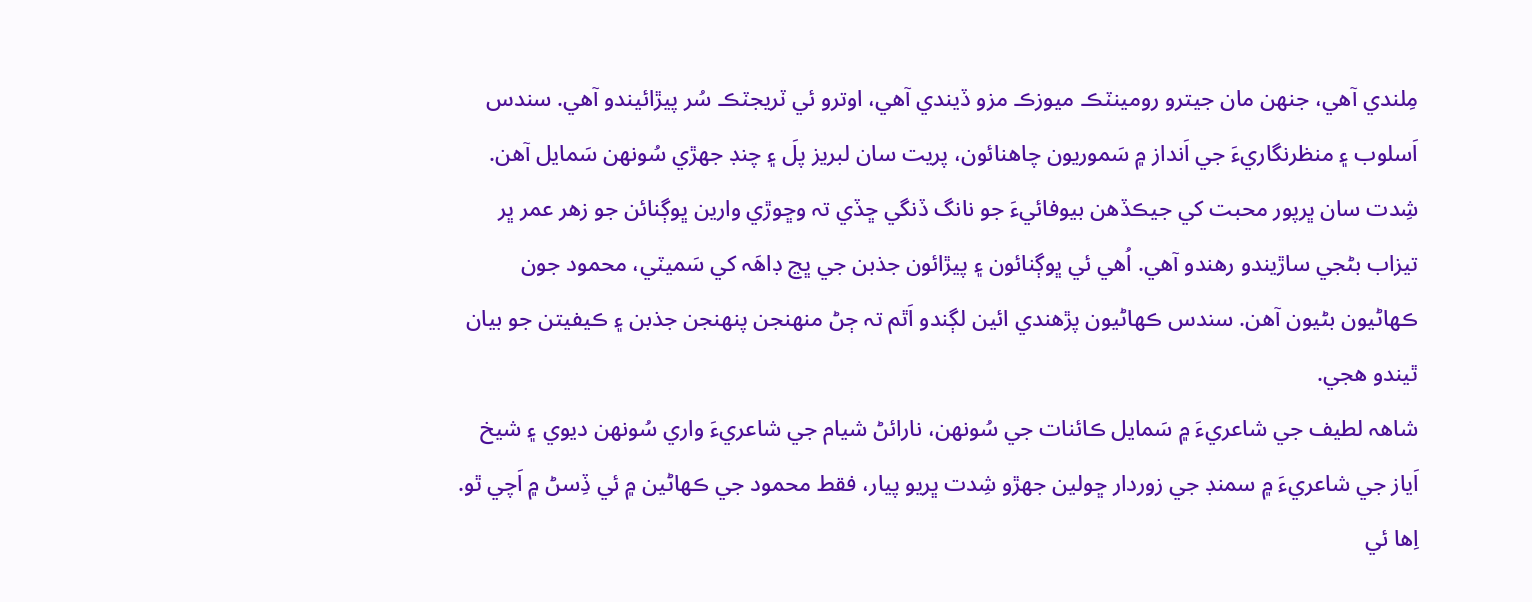مِلندي آهي، جنھن مان جيترو رومينٽڪ ميوزڪ مزو ڏيندي آهي، اوترو ئي ٽريجٽڪ سُر پيڙائيندو آهي. سندس اَسلوب ۽ منظرنگاريءَ جي اَنداز ۾ سَموريون چاهنائون، پريت سان لبريز پلَ ۽ چنڊ جھڙي سُونھن سَمايل آهن. شِدت سان ڀرپور محبت کي جيڪڏهن بيوفائيءَ جو نانگ ڏنگي ڇڏي تہ وڇوڙي وارين ڀوڳنائن جو زهر عمر ڀر تيزاب بڻجي ساڙيندو رهندو آهي. اُهي ئي ڀوڳنائون ۽ پيڙائون جذبن جي ڀڃ ڊاهَہ کي سَميٽي، محمود جون ڪھاڻيون بڻيون آهن. سندس ڪھاڻيون پڙهندي ائين لڳندو اَٿم تہ ڄڻ منھنجن پنھنجن جذبن ۽ ڪيفيتن جو بيان ٿيندو هجي.
شاھہ لطيف جي شاعريءَ ۾ سَمايل ڪائنات جي سُونھن، نارائڻ شيام جي شاعريءَ واري سُونھن ديوي ۽ شيخ اَياز جي شاعريءَ ۾ سمنڊ جي زوردار ڇولين جھڙو شِدت ڀريو پيار، فقط محمود جي ڪھاڻين ۾ ئي ڏِسڻ ۾ اَچي ٿو. اِها ئي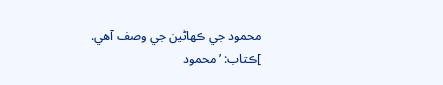محمود جي ڪھاڻين جي وصف آهي.
]ڪتاب: ’محمود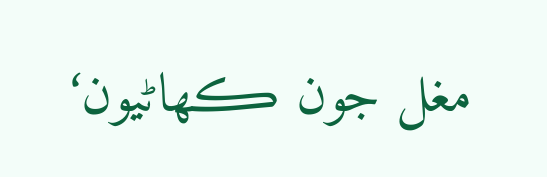مغل جون ڪھاڻيون‘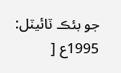جو بئڪ ٽائيٽل: 1995ع [